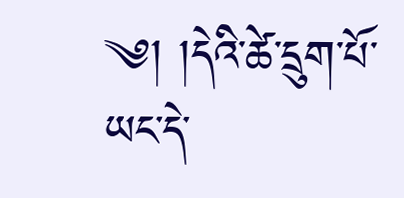༄། །དེའི་ཚེ་དྲུག་པོ་ཡང་དེ་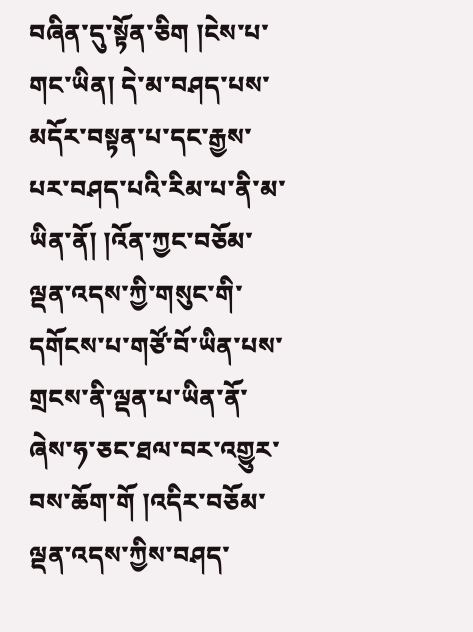བཞིན་དུ་སྟོན་ཅིག །ངེས་པ་གང་ཡིན། དེ་མ་བཤད་པས་མདོར་བསྟན་པ་དང་རྒྱས་པར་བཤད་པའི་རིམ་པ་ནི་མ་ཡིན་ནོ། །འོན་ཀྱང་བཅོམ་ལྡན་འདས་ཀྱི་གསུང་གི་དགོངས་པ་གཙོ་བོ་ཡིན་པས་གྲངས་ནི་ལྡན་པ་ཡིན་ནོ་ཞེས་ཧ་ཅང་ཐལ་བར་འགྱུར་བས་ཆོག་གོ །འདིར་བཅོམ་ལྡན་འདས་ཀྱིས་བཤད་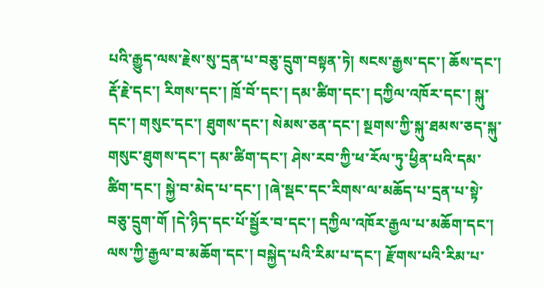པའི་རྒྱུད་ལས་རྗེས་སུ་དྲན་པ་བཅུ་དྲུག་བསྟན་ཏེ། སངས་རྒྱས་དང་། ཆོས་དང་། རྡོ་རྗེ་དང་། རིགས་དང་། ཁྲོ་བོ་དང་། དམ་ཚིག་དང་། དཀྱིལ་འཁོར་དང་། སྐུ་དང་། གསུང་དང་། ཐུགས་དང་། སེམས་ཅན་དང་། སྔགས་ཀྱི་སྐུ་ཐམས་ཅད་སྐུ་གསུང་ཐུགས་དང་། དམ་ཚིག་དང་། ཤེས་རབ་ཀྱི་ཕ་རོལ་ཏུ་ཕྱིན་པའི་དམ་ཚིག་དང་། སྐྱེ་བ་མེད་པ་དང་། །ཞེ་སྡང་དང་རིགས་ལ་མཆོད་པ་དྲན་པ་སྟེ་བཅུ་དྲུག་གོ །དེ་ཉིད་དང་པོ་སྦྱོར་བ་དང་། དཀྱིལ་འཁོར་རྒྱལ་པ་མཆོག་དང་། ལས་ཀྱི་རྒྱལ་བ་མཆོག་དང་། བསྐྱེད་པའི་རིམ་པ་དང་། རྫོགས་པའི་རིམ་པ་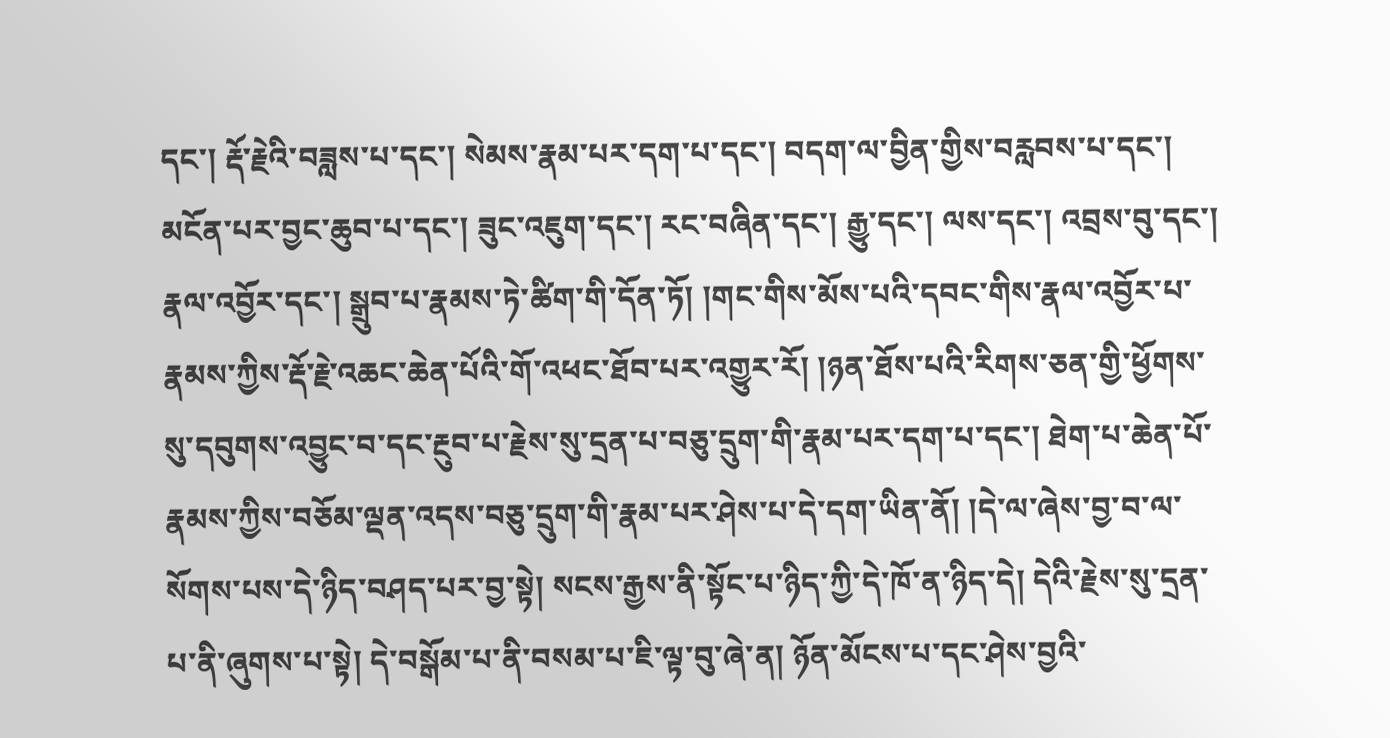དང་། རྡོ་རྗེའི་བཟླས་པ་དང་། སེམས་རྣམ་པར་དག་པ་དང་། བདག་ལ་བྱིན་གྱིས་བརླབས་པ་དང་། མངོན་པར་བྱང་ཆུབ་པ་དང་། ཟུང་འཇུག་དང་། རང་བཞིན་དང་། རྒྱུ་དང་། ལས་དང་། འབྲས་བུ་དང་། རྣལ་འབྱོར་དང་། སྒྲུབ་པ་རྣམས་ཏེ་ཚིག་གི་དོན་ཏོ། །གང་གིས་མོས་པའི་དབང་གིས་རྣལ་འབྱོར་པ་རྣམས་ཀྱིས་རྡོ་རྗེ་འཆང་ཆེན་པོའི་གོ་འཕང་ཐོབ་པར་འགྱུར་རོ། །ཉན་ཐོས་པའི་རིགས་ཅན་གྱི་ཕྱོགས་སུ་དབུགས་འབྱུང་བ་དང་རྔུབ་པ་རྗེས་སུ་དྲན་པ་བཅུ་དྲུག་གི་རྣམ་པར་དག་པ་དང་། ཐེག་པ་ཆེན་པོ་རྣམས་ཀྱིས་བཅོམ་ལྡན་འདས་བཅུ་དྲུག་གི་རྣམ་པར་ཤེས་པ་དེ་དག་ཡིན་ནོ། །དེ་ལ་ཞེས་བྱ་བ་ལ་སོགས་པས་དེ་ཉིད་བཤད་པར་བྱ་སྟེ། སངས་རྒྱས་ནི་སྟོང་པ་ཉིད་ཀྱི་དེ་ཁོ་ན་ཉིད་དེ། དེའི་རྗེས་སུ་དྲན་པ་ནི་ཞུགས་པ་སྟེ། དེ་བསྒོམ་པ་ནི་བསམ་པ་ཇི་ལྟ་བུ་ཞེ་ན། ཉོན་མོངས་པ་དང་ཤེས་བྱའི་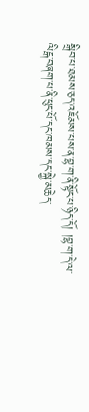སྒྲིབ་པ་ཐམས་ཅད་འཇོམས་པས་ན་བྷ་ག་ནི་སྟོང་པ་ཉིད་དོ། །བྷ་ག་དེ་ལ་ལིངྒ་བཞག་པ་ནི་ཕུང་པོ་དང་ཁམས་དང་སྐྱེ་མཆེད་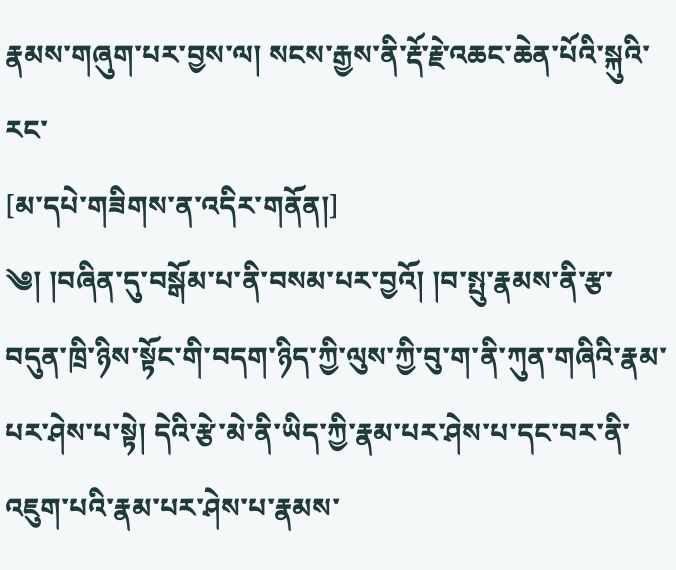རྣམས་གཞུག་པར་བྱས་ལ། སངས་རྒྱས་ནི་རྡོ་རྗེ་འཆང་ཆེན་པོའི་སྐུའི་རང་
[མ་དཔེ་གཟིགས་ན་འདིར་གནོན།]
༄། །བཞིན་དུ་བསྒོམ་པ་ནི་བསམ་པར་བྱའོ། །བ་སྤུ་རྣམས་ནི་རྩ་བདུན་ཁྲི་ཉིས་སྟོང་གི་བདག་ཉིད་ཀྱི་ལུས་ཀྱི་བུ་ག་ནི་ཀུན་གཞིའི་རྣམ་པར་ཤེས་པ་སྟེ། དེའི་རྩེ་མེ་ནི་ཡིད་ཀྱི་རྣམ་པར་ཤེས་པ་དང་བར་ནི་འཇུག་པའི་རྣམ་པར་ཤེས་པ་རྣམས་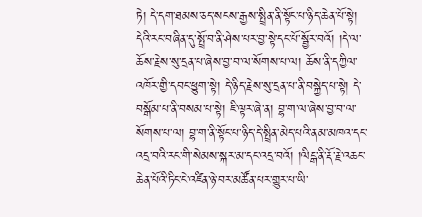ཏེ། དེ་དག་ཐམས་ཅད་སངས་རྒྱས་སྤྲིན་ནི་སྟོང་པ་ཉིད་ཆེན་པོ་སྟེ། དེའི་རང་བཞིན་དུ་སྤྲོ་བ་ནི་ཤེས་པར་བྱ་སྟེ་དང་པོ་སྦྱོར་བའོ། །དེ་ལ་ཆོས་རྗེས་སུ་དྲན་པ་ཞེས་བྱ་བ་ལ་སོགས་པ་ལ། ཆོས་ནི་དཀྱིལ་འཁོར་གྱི་དབང་ཕྱུག་སྟེ། དེ་ཉིད་རྗེས་སུ་དྲན་པ་ནི་བསྐྱེད་པ་སྟེ། དེ་བསྒོམ་པ་ནི་བསམ་པ་སྟེ། ཇི་ལྟར་ཞེ་ན། བྷ་ག་ལ་ཞེས་བྱ་བ་ལ་སོགས་པ་ལ། བྷ་ག་ནི་སྟོང་པ་ཉིད་དེ་སྤྲིན་མེད་པའི་ནམ་མཁའ་དང་འདྲ་བའི་རང་གི་སེམས་སྐར་མ་དང་འདྲ་བའོ། །ལིངྒ་ནི་རྡོ་རྗེ་འཆང་ཆེན་པོའི་ཏིང་ངེ་འཛིན་ཉེ་བར་མཚོན་པར་གྱུར་པ་ཡི་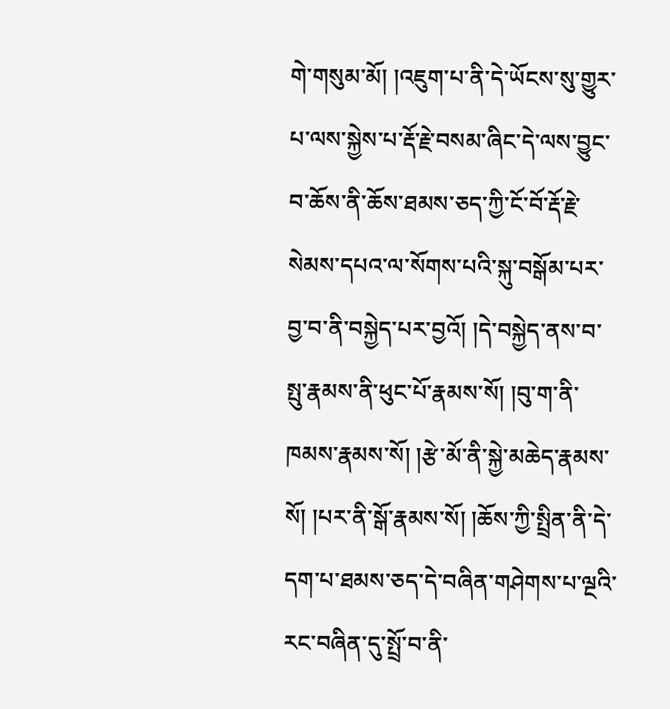གེ་གསུམ་མོ། །འཇུག་པ་ནི་དེ་ཡོངས་སུ་གྱུར་པ་ལས་སྐྱེས་པ་རྡོ་རྗེ་བསམ་ཞིང་དེ་ལས་བྱུང་བ་ཆོས་ནི་ཆོས་ཐམས་ཅད་ཀྱི་ངོ་བོ་རྡོ་རྗེ་སེམས་དཔའ་ལ་སོགས་པའི་སྐུ་བསྒོམ་པར་བྱ་བ་ནི་བསྐྱེད་པར་བྱའོ། །དེ་བསྐྱེད་ནས་བ་སྤུ་རྣམས་ནི་ཕུང་པོ་རྣམས་སོ། །བུ་ག་ནི་ཁམས་རྣམས་སོ། །རྩེ་མོ་ནི་སྐྱེ་མཆེད་རྣམས་སོ། །པར་ནི་སྒོ་རྣམས་སོ། །ཆོས་ཀྱི་སྤྲིན་ནི་དེ་དག་པ་ཐམས་ཅད་དེ་བཞིན་གཤེགས་པ་ལྔའི་རང་བཞིན་དུ་སྤྲོ་བ་ནི་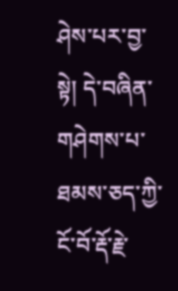ཤེས་པར་བྱ་སྟེ། དེ་བཞིན་གཤེགས་པ་ཐམས་ཅད་ཀྱི་ངོ་བོ་རྡོ་རྗེ་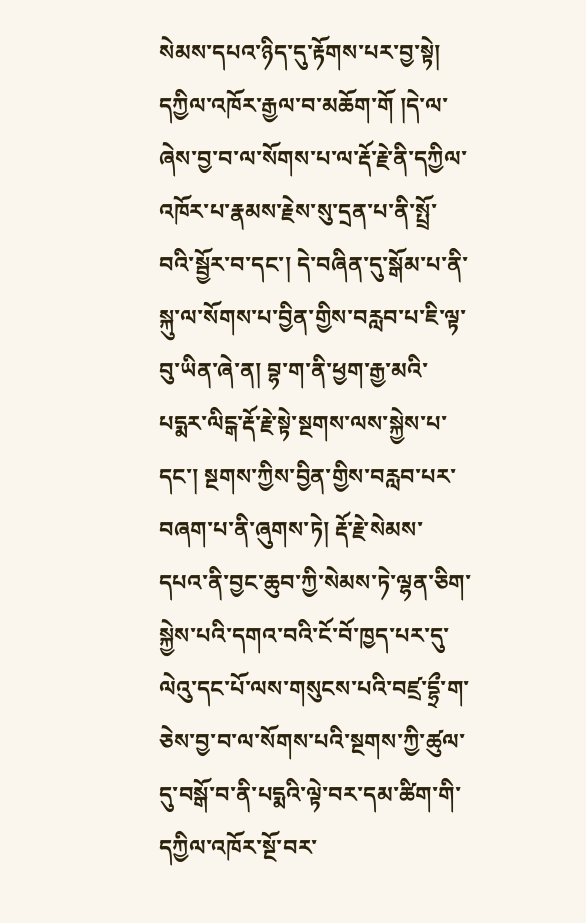སེམས་དཔའ་ཉིད་དུ་རྟོགས་པར་བྱ་སྟེ། དཀྱིལ་འཁོར་རྒྱལ་བ་མཆོག་གོ །དེ་ལ་ཞེས་བྱ་བ་ལ་སོགས་པ་ལ་རྡོ་རྗེ་ནི་དཀྱིལ་འཁོར་པ་རྣམས་རྗེས་སུ་དྲན་པ་ནི་སྤྲོ་བའི་སྦྱོར་བ་དང་། དེ་བཞིན་དུ་སྒོམ་པ་ནི་སྐུ་ལ་སོགས་པ་བྱིན་གྱིས་བརླབ་པ་ཇི་ལྟ་བུ་ཡིན་ཞེ་ན། བྷ་ག་ནི་ཕྱག་རྒྱ་མའི་པདྨར་ལིངྒ་རྡོ་རྗེ་སྟེ་སྔགས་ལས་སྐྱེས་པ་དང་། སྔགས་ཀྱིས་བྱིན་གྱིས་བརླབ་པར་བཞག་པ་ནི་ཞུགས་ཏེ། རྡོ་རྗེ་སེམས་དཔའ་ནི་བྱང་ཆུབ་ཀྱི་སེམས་ཏེ་ལྷན་ཅིག་སྐྱེས་པའི་དགའ་བའི་ངོ་བོ་ཁྱད་པར་དུ་ལེའུ་དང་པོ་ལས་གསུངས་པའི་བཛྲ་དྷྲྀ་ག་ཅེས་བྱ་བ་ལ་སོགས་པའི་སྔགས་ཀྱི་ཚུལ་དུ་བསྒོ་བ་ནི་པདྨའི་ལྟེ་བར་དམ་ཚིག་གི་དཀྱིལ་འཁོར་སྔོ་བར་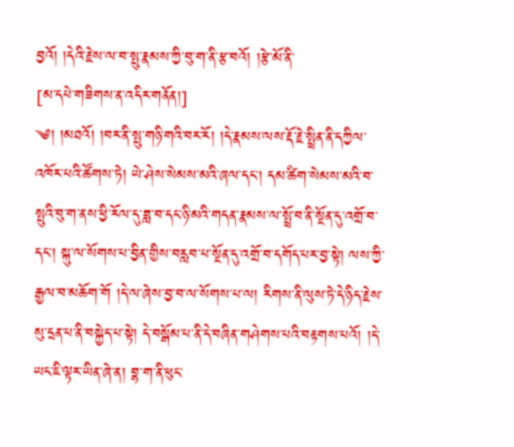བྱའོ། །དེའི་རྗེས་ལ་བ་སྤུ་རྣམས་ཀྱི་བུ་ག་ནི་རྩ་བའོ། །རྩེ་མོ་ནི་
[མ་དཔེ་གཟིགས་ན་འདིར་གནོན།]
༄། །མཐའོ། །བར་ནི་སྤུ་གཉི་གའི་བར་རོ། །དེ་རྣམས་ལས་རྡོ་རྗེ་སྤྲིན་ནི་དཀྱིལ་འཁོར་པའི་ཚོགས་ཏེ། ཡེ་ཤེས་སེམས་མའི་ཞལ་དང་། དམ་ཚིག་སེམས་མའི་བ་སྤུའི་བུ་ག་ནས་ཕྱི་རོལ་དུ་ཟླ་བ་དང་ཉི་མའི་གདན་རྣམས་ལ་སྤྲོ་བ་ནི་སྔོན་དུ་འགྲོ་བ་དང་། སྐུ་ལ་སོགས་པ་བྱིན་གྱིས་བརླབ་པ་སྔོན་དུ་འགྲོ་བ་དགོད་པར་བྱ་སྟེ། ལས་ཀྱི་རྒྱལ་བ་མཆོག་གོ །དེ་ལ་ཞེས་བྱ་བ་ལ་སོགས་པ་ལ། རིགས་ནི་ལུས་ཏེ་དེ་ཉིད་རྗེས་སུ་དྲན་པ་ནི་བསྐྱེད་པ་སྟེ། དེ་བསྒོམ་པ་ནི་དེ་བཞིན་གཤེགས་པའི་བརྟགས་པའོ། །དེ་ཡང་ཇི་ལྟར་ཡིན་ཞེ་ན། བྷ་ག་ནི་ཕུང་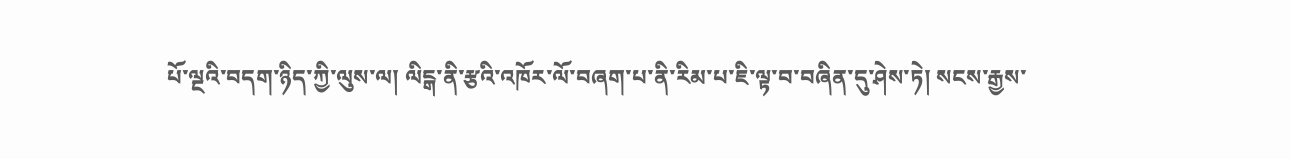པོ་ལྔའི་བདག་ཉིད་ཀྱི་ལུས་ལ། ལིངྒ་ནི་རྩའི་འཁོར་ལོ་བཞག་པ་ནི་རིམ་པ་ཇི་ལྟ་བ་བཞིན་དུ་ཤེས་ཏེ། སངས་རྒྱས་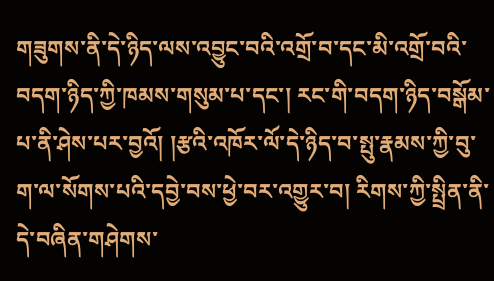གཟུགས་ནི་དེ་ཉིད་ལས་འབྱུང་བའི་འགྲོ་བ་དང་མི་འགྲོ་བའི་བདག་ཉིད་ཀྱི་ཁམས་གསུམ་པ་དང་། རང་གི་བདག་ཉིད་བསྒོམ་པ་ནི་ཤེས་པར་བྱའོ། །རྩའི་འཁོར་ལོ་དེ་ཉིད་བ་སྤུ་རྣམས་ཀྱི་བུ་ག་ལ་སོགས་པའི་དབྱེ་བས་ཕྱེ་བར་འགྱུར་བ། རིགས་ཀྱི་སྤྲིན་ནི་དེ་བཞིན་གཤེགས་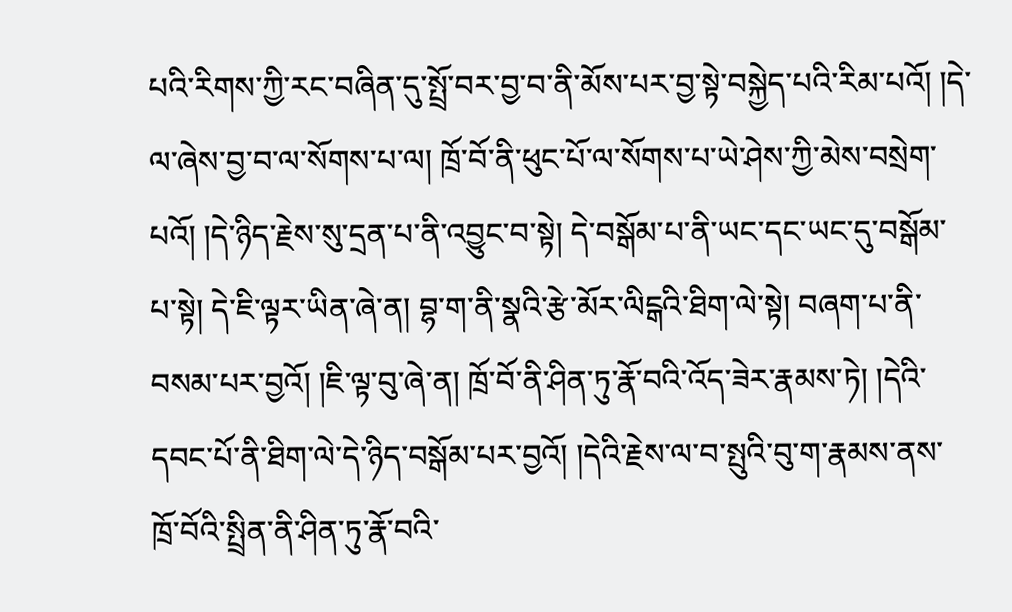པའི་རིགས་ཀྱི་རང་བཞིན་དུ་སྤྲོ་བར་བྱ་བ་ནི་མོས་པར་བྱ་སྟེ་བསྐྱེད་པའི་རིམ་པའོ། །དེ་ལ་ཞེས་བྱ་བ་ལ་སོགས་པ་ལ། ཁྲོ་བོ་ནི་ཕུང་པོ་ལ་སོགས་པ་ཡེ་ཤེས་ཀྱི་མེས་བསྲེག་པའོ། །དེ་ཉིད་རྗེས་སུ་དྲན་པ་ནི་འབྱུང་བ་སྟེ། དེ་བསྒོམ་པ་ནི་ཡང་དང་ཡང་དུ་བསྒོམ་པ་སྟེ། དེ་ཇི་ལྟར་ཡིན་ཞེ་ན། བྷ་ག་ནི་སྣའི་རྩེ་མོར་ལིངྒའི་ཐིག་ལེ་སྟེ། བཞག་པ་ནི་བསམ་པར་བྱའོ། །ཇི་ལྟ་བུ་ཞེ་ན། ཁྲོ་བོ་ནི་ཤིན་ཏུ་རྣོ་བའི་འོད་ཟེར་རྣམས་ཏེ། །དེའི་དབང་པོ་ནི་ཐིག་ལེ་དེ་ཉིད་བསྒོམ་པར་བྱའོ། །དེའི་རྗེས་ལ་བ་སྤུའི་བུ་ག་རྣམས་ནས་ཁྲོ་བོའི་སྤྲིན་ནི་ཤིན་ཏུ་རྣོ་བའི་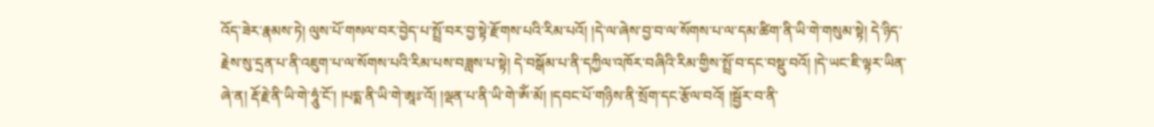འོད་ཟེར་རྣམས་ཏེ། ལུས་པོ་གསལ་བར་བྱེད་པ་སྤྲོ་བར་བྱ་སྟེ་རྫོགས་པའི་རིམ་པའོ། །དེ་ལ་ཞེས་བྱ་བ་ལ་སོགས་པ་ལ་དམ་ཚིག་ནི་ཡི་གེ་གསུམ་སྟེ། དེ་ཉིད་རྗེས་སུ་དྲན་པ་ནི་འཇུག་པ་ལ་སོགས་པའི་རིམ་པས་བཟླས་པ་སྟེ། དེ་བསྒོམ་པ་ནི་དཀྱིལ་འཁོར་བཞིའི་རིམ་གྱིས་སྤྲོ་བ་དང་བསྡུ་བའོ། །དེ་ཡང་ཇི་ལྟར་ཡིན་ཞེ་ན། རྡོ་རྗེ་ནི་ཡི་གེ་ཧཱུཾ་ངོ་། །པདྨ་ནི་ཡི་གེ་ཨཱཿ་འོ། །ལྡན་པ་ནི་ཡི་གེ་ཨོཾ་མོ། །དབང་པོ་གཉིས་ནི་སྲོག་དང་རྩོལ་བའོ། །སྦྱོར་བ་ནི་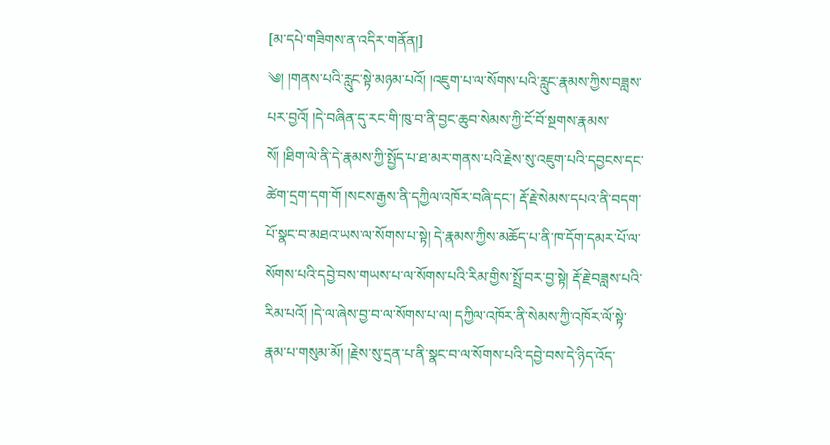[མ་དཔེ་གཟིགས་ན་འདིར་གནོན།]
༄། །གནས་པའི་རླུང་སྟེ་མཉམ་པའོ། །འཇུག་པ་ལ་སོགས་པའི་རླུང་རྣམས་ཀྱིས་བཟླས་པར་བྱའོ། །དེ་བཞིན་དུ་རང་གི་ཁུ་བ་ནི་བྱང་ཆུབ་སེམས་ཀྱི་ངོ་བོ་སྔགས་རྣམས་སོ། །ཐིག་ལེ་ནི་དེ་རྣམས་ཀྱི་སྤྱོད་པ་ཐ་མར་གནས་པའི་རྗེས་སུ་འཇུག་པའི་དབྱངས་དང་ཚེག་དྲག་དག་གོ །སངས་རྒྱས་ནི་དཀྱིལ་འཁོར་བཞི་དང་། རྡོ་རྗེ་སེམས་དཔའ་ནི་བདག་པོ་སྣང་བ་མཐའ་ཡས་ལ་སོགས་པ་སྟེ། དེ་རྣམས་ཀྱིས་མཆོད་པ་ནི་ཁ་དོག་དམར་པོ་ལ་སོགས་པའི་དབྱེ་བས་གཡས་པ་ལ་སོགས་པའི་རིམ་གྱིས་སྤྲོ་བར་བྱ་སྟེ། རྡོ་རྗེ་བཟླས་པའི་རིམ་པའོ། །དེ་ལ་ཞེས་བྱ་བ་ལ་སོགས་པ་ལ། དཀྱིལ་འཁོར་ནི་སེམས་ཀྱི་འཁོར་ལོ་སྟེ་རྣམ་པ་གསུམ་མོ། །རྗེས་སུ་དྲན་པ་ནི་སྣང་བ་ལ་སོགས་པའི་དབྱེ་བས་དེ་ཉིད་འོད་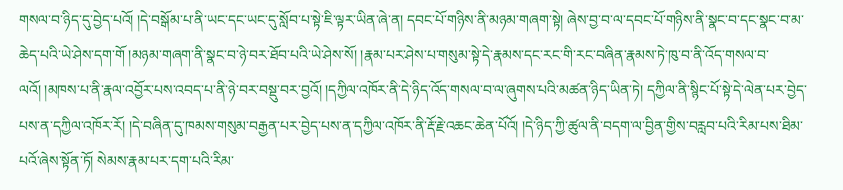གསལ་བ་ཉིད་དུ་བྱེད་པའོ། །དེ་བསྒོམ་པ་ནི་ཡང་དང་ཡང་དུ་སློབ་པ་སྟེ་ཇི་ལྟར་ཡིན་ཞེ་ན། དབང་པོ་གཉིས་ནི་མཉམ་གཞག་སྟེ། ཞེས་བྱ་བ་ལ་དབང་པོ་གཉིས་ནི་སྣང་བ་དང་སྣང་བ་མ་ཆེད་པའི་ཡེ་ཤེས་དག་གོ །མཉམ་གཞག་ནི་སྣང་བ་ཉེ་བར་ཐོབ་པའི་ཡེ་ཤེས་སོ། །རྣམ་པར་ཤེས་པ་གསུམ་སྟེ་དེ་རྣམས་དང་རང་གི་རང་བཞིན་རྣམས་ཏེ་ཁུ་བ་ནི་འོད་གསལ་བ་ལའོ། །མཁས་པ་ནི་རྣལ་འབྱོར་པས་འབད་པ་ནི་ཉེ་བར་བསྡུ་བར་བྱའོ། །དཀྱིལ་འཁོར་ནི་དེ་ཉིད་འོད་གསལ་བ་ལ་ཞུགས་པའི་མཚན་ཉིད་ཡིན་ཏེ། དཀྱིལ་ནི་སྙིང་པོ་སྟེ་དེ་ལེན་པར་བྱེད་པས་ན་དཀྱིལ་འཁོར་རོ། །དེ་བཞིན་དུ་ཁམས་གསུམ་བརྒྱན་པར་བྱེད་པས་ན་དཀྱིལ་འཁོར་ནི་རྡོ་རྗེ་འཆང་ཆེན་པོའོ། །དེ་ཉིད་ཀྱི་ཚུལ་ནི་བདག་ལ་བྱིན་གྱིས་བརླབ་པའི་རིམ་པས་ཐིམ་པའོ་ཞེས་སྟོན་ཏོ། སེམས་རྣམ་པར་དག་པའི་རིམ་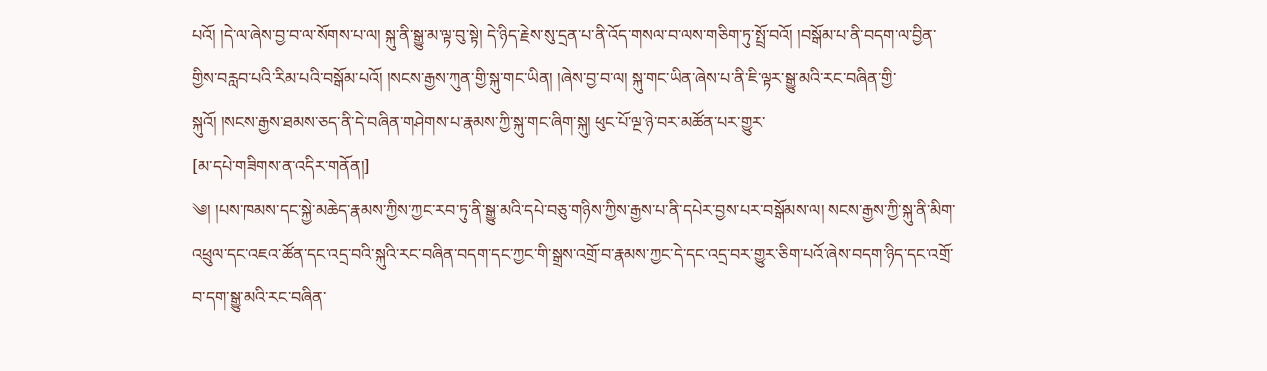པའོ། །དེ་ལ་ཞེས་བྱ་བ་ལ་སོགས་པ་ལ། སྐུ་ནི་སྒྱུ་མ་ལྟ་བུ་སྟེ། དེ་ཉིད་རྗེས་སུ་དྲན་པ་ནི་འོད་གསལ་བ་ལས་གཅིག་ཏུ་སྤྲོ་བའོ། །བསྒོམ་པ་ནི་བདག་ལ་བྱིན་གྱིས་བརླབ་པའི་རིམ་པའི་བསྒོམ་པའོ། །སངས་རྒྱས་ཀུན་གྱི་སྐུ་གང་ཡིན། །ཞེས་བྱ་བ་ལ། སྐུ་གང་ཡིན་ཞེས་པ་ནི་ཇི་ལྟར་སྒྱུ་མའི་རང་བཞིན་གྱི་སྐུའོ། །སངས་རྒྱས་ཐམས་ཅད་ནི་དེ་བཞིན་གཤེགས་པ་རྣམས་ཀྱི་སྐུ་གང་ཞིག་སྐུ། ཕུང་པོ་ལྔ་ཉེ་བར་མཚོན་པར་གྱུར་
[མ་དཔེ་གཟིགས་ན་འདིར་གནོན།]
༄། །པས་ཁམས་དང་སྐྱེ་མཆེད་རྣམས་ཀྱིས་ཀྱང་རབ་ཏུ་ནི་སྒྱུ་མའི་དཔེ་བཅུ་གཉིས་ཀྱིས་རྒྱས་པ་ནི་དཔེར་བྱས་པར་བསྒོམས་ལ། སངས་རྒྱས་ཀྱི་སྐུ་ནི་མིག་འཕྲུལ་དང་འཇའ་ཚོན་དང་འདྲ་བའི་སྐུའི་རང་བཞིན་བདག་དང་ཀྱང་གི་སྒྲས་འགྲོ་བ་རྣམས་ཀྱང་དེ་དང་འདྲ་བར་གྱུར་ཅིག་པའོ་ཞེས་བདག་ཉིད་དང་འགྲོ་བ་དག་སྒྱུ་མའི་རང་བཞིན་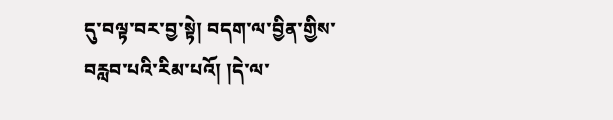དུ་བལྟ་བར་བྱ་སྟེ། བདག་ལ་བྱིན་གྱིས་བརླབ་པའི་རིམ་པའོ། །དེ་ལ་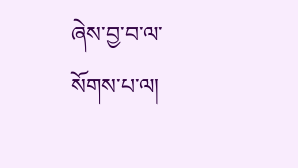ཞེས་བྱ་བ་ལ་སོགས་པ་ལ།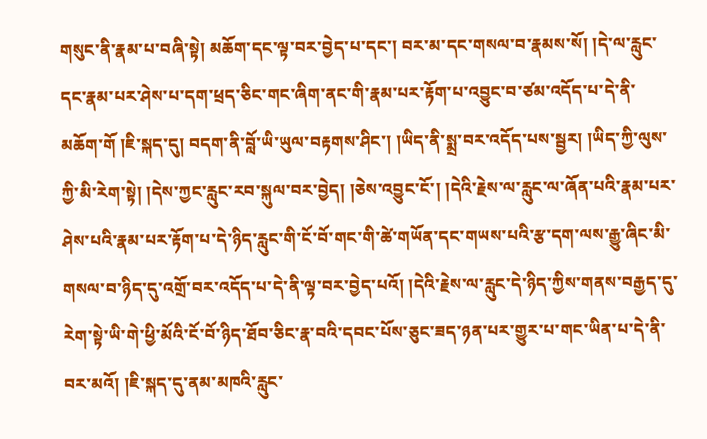གསུང་ནི་རྣམ་པ་བཞི་སྟེ། མཆོག་དང་ལྟ་བར་བྱེད་པ་དང་། བར་མ་དང་གསལ་བ་རྣམས་སོ། །དེ་ལ་རླུང་དང་རྣམ་པར་ཤེས་པ་དག་ཕྲད་ཅིང་གང་ཞིག་ནང་གི་རྣམ་པར་རྟོག་པ་འབྱུང་བ་ཙམ་འདོད་པ་དེ་ནི་མཆོག་གོ །ཇི་སྐད་དུ། བདག་ནི་བློ་ཡི་ཡུལ་བརྟགས་ཤིང་། །ཡིད་ནི་སྨྲ་བར་འདོད་པས་སྦྱར། །ཡིད་ཀྱི་ལུས་ཀྱི་མི་རེག་སྟེ། །དེས་ཀྱང་རླུང་རབ་སྐུལ་བར་བྱེད། །ཅེས་འབྱུང་ངོ་། །དེའི་རྗེས་ལ་རླུང་ལ་ཞོན་པའི་རྣམ་པར་ཤེས་པའི་རྣམ་པར་རྟོག་པ་དེ་ཉིད་རླུང་གི་ངོ་བོ་གང་གི་ཚེ་གཡོན་དང་གཡས་པའི་རྩ་དག་ལས་རྒྱུ་ཞིང་མི་གསལ་བ་ཉིད་དུ་འགྲོ་བར་འདོད་པ་དེ་ནི་ལྟ་བར་བྱེད་པའོ། །དེའི་རྗེས་ལ་རླུང་དེ་ཉིད་ཀྱིས་གནས་བརྒྱད་དུ་རེག་སྟེ་ཡི་གེ་ཕྱི་མོའི་ངོ་བོ་ཉིད་ཐོབ་ཅིང་རྣ་བའི་དབང་པོས་ཅུང་ཟད་ཉན་པར་གྱུར་པ་གང་ཡིན་པ་དེ་ནི་བར་མའོ། །ཇི་སྐད་དུ་ནམ་མཁའི་རླུང་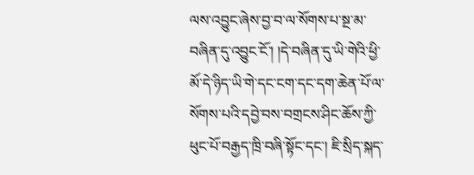ལས་འབྱུང་ཞེས་བྱ་བ་ལ་སོགས་པ་སྔ་མ་བཞིན་དུ་འབྱུང་ངོ་། །དེ་བཞིན་དུ་ཡི་གེའི་ཕྱི་མོ་དེ་ཉིད་ཡི་གེ་དང་ངག་དང་དག་ཆེན་པོ་ལ་སོགས་པའི་དབྱེ་བས་བགྲངས་ཤིང་ཆོས་ཀྱི་ཕུང་པོ་བརྒྱད་ཁྲི་བཞི་སྟོང་དང་། ཇི་སྲིད་སྐད་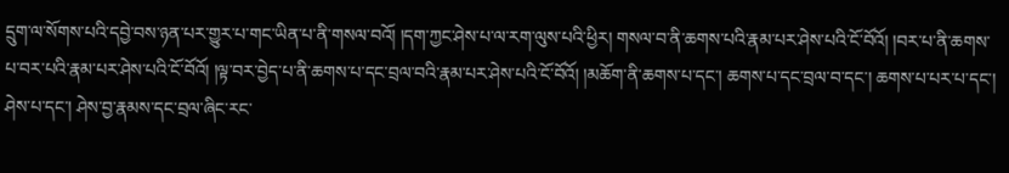དྲུག་ལ་སོགས་པའི་དབྱེ་བས་ཉན་པར་གྱུར་པ་གང་ཡིན་པ་ནི་གསལ་བའོ། །དག་ཀྱང་ཤེས་པ་ལ་རག་ལུས་པའི་ཕྱིར། གསལ་བ་ནི་ཆགས་པའི་རྣམ་པར་ཤེས་པའི་ངོ་བོའོ། །བར་པ་ནི་ཆགས་པ་བར་པའི་རྣམ་པར་ཤེས་པའི་ངོ་བོའོ། །ལྟ་བར་བྱེད་པ་ནི་ཆགས་པ་དང་བྲལ་བའི་རྣམ་པར་ཤེས་པའི་ངོ་བོའོ། །མཆོག་ནི་ཆགས་པ་དང་། ཆགས་པ་དང་བྲལ་བ་དང་། ཆགས་པ་པར་པ་དང་། ཤེས་པ་དང་། ཤེས་བྱ་རྣམས་དང་བྲལ་ཞིང་རང་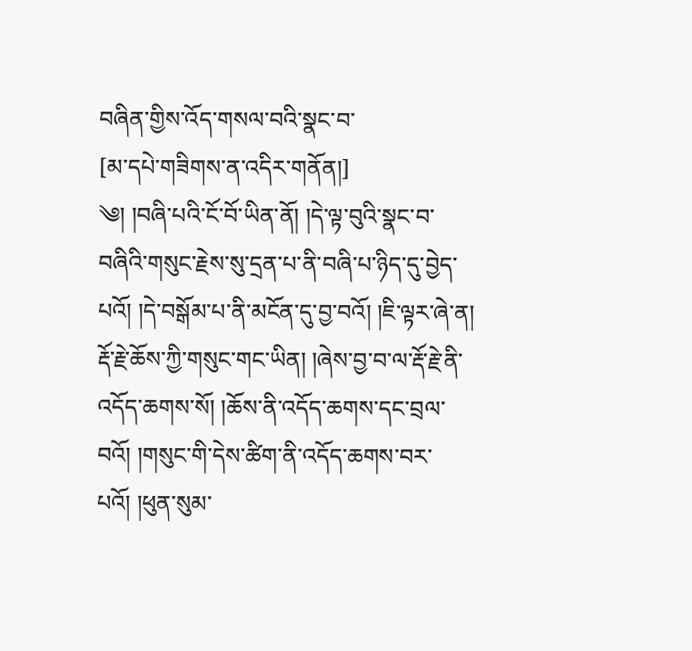བཞིན་གྱིས་འོད་གསལ་བའི་སྣང་བ་
[མ་དཔེ་གཟིགས་ན་འདིར་གནོན།]
༄། །བཞི་པའི་ངོ་བོ་ཡིན་ནོ། །དེ་ལྟ་བུའི་སྣང་བ་བཞིའི་གསུང་རྗེས་སུ་དྲན་པ་ནི་བཞི་པ་ཉིད་དུ་བྱེད་པའོ། །དེ་བསྒོམ་པ་ནི་མངོན་དུ་བྱ་བའོ། །ཇི་ལྟར་ཞེ་ན། རྡོ་རྗེ་ཆོས་ཀྱི་གསུང་གང་ཡིན། །ཞེས་བྱ་བ་ལ་རྡོ་རྗེ་ནི་འདོད་ཆགས་སོ། །ཆོས་ནི་འདོད་ཆགས་དང་བྲལ་བའོ། །གསུང་གི་དེས་ཚིག་ནི་འདོད་ཆགས་བར་པའོ། །ཕུན་སུམ་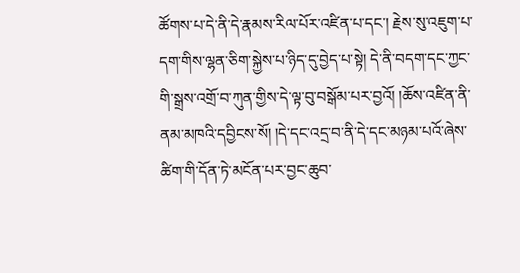ཚོགས་པ་དེ་ནི་དེ་རྣམས་རིལ་པོར་འཛིན་པ་དང་། རྗེས་སུ་འཇུག་པ་དག་གིས་ལྷན་ཅིག་སྐྱེས་པ་ཉིད་དུ་བྱེད་པ་སྟེ། དེ་ནི་བདག་དང་ཀྱང་གི་སྒྲས་འགྲོ་བ་ཀུན་གྱིས་དེ་ལྟ་བུ་བསྒོམ་པར་བྱའོ། །ཆོས་འཛིན་ནི་ནམ་མཁའི་དབྱིངས་སོ། །དེ་དང་འདྲ་བ་ནི་དེ་དང་མཉམ་པའོ་ཞེས་ཚིག་གི་དོན་ཏེ་མངོན་པར་བྱང་ཆུབ་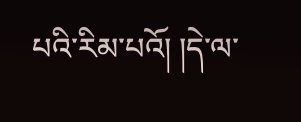པའི་རིམ་པའོ། །དེ་ལ་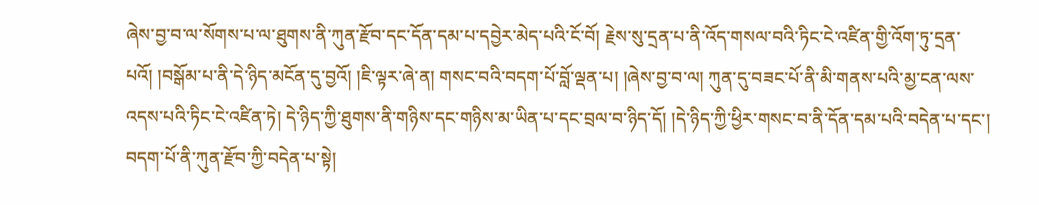ཞེས་བྱ་བ་ལ་སོགས་པ་ལ་ཐུགས་ནི་ཀུན་རྫོབ་དང་དོན་དམ་པ་དབྱེར་མེད་པའི་ངོ་བོ། རྗེས་སུ་དྲན་པ་ནི་འོད་གསལ་བའི་ཏིང་ངེ་འཛིན་གྱི་འོག་ཏུ་དྲན་པའོ། །བསྒོམ་པ་ནི་དེ་ཉིད་མངོན་དུ་བྱའོ། །ཇི་ལྟར་ཞེ་ན། གསང་བའི་བདག་པོ་བློ་ལྡན་པ། །ཞེས་བྱ་བ་ལ། ཀུན་དུ་བཟང་པོ་ནི་མི་གནས་པའི་མྱ་ངན་ལས་འདས་པའི་ཏིང་ངེ་འཛིན་ཏེ། དེ་ཉིད་ཀྱི་ཐུགས་ནི་གཉིས་དང་གཉིས་མ་ཡིན་པ་དང་བྲལ་བ་ཉིད་དོ། །དེ་ཉིད་ཀྱི་ཕྱིར་གསང་བ་ནི་དོན་དམ་པའི་བདེན་པ་དང་། བདག་པོ་ནི་ཀུན་རྫོབ་ཀྱི་བདེན་པ་སྟེ།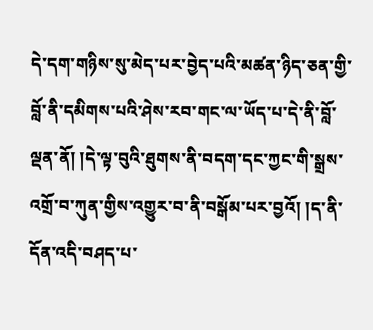དེ་དག་གཉིས་སུ་མེད་པར་བྱེད་པའི་མཚན་ཉིད་ཅན་གྱི་བློ་ནི་དམིགས་པའི་ཤེས་རབ་གང་ལ་ཡོད་པ་དེ་ནི་བློ་ལྡན་ནོ། །དེ་ལྟ་བུའི་ཐུགས་ནི་བདག་དང་ཀྱང་གི་སྒྲས་འགྲོ་བ་ཀུན་གྱིས་འགྱུར་བ་ནི་བསྒོམ་པར་བྱའོ། །ད་ནི་དོན་འདི་བཤད་པ་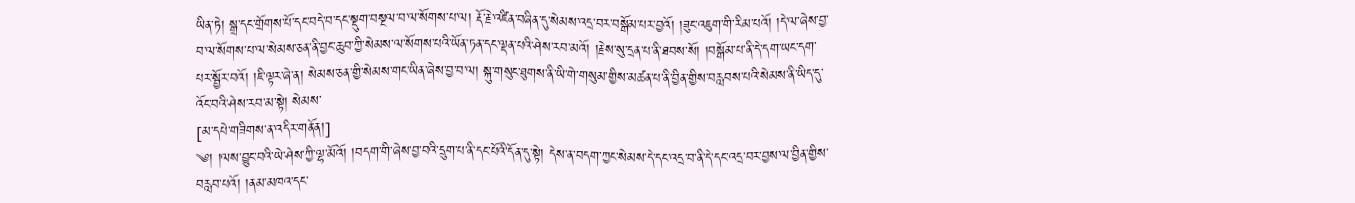ཡིན་ཏེ། སྒྲ་དང་གྲོགས་པོ་དང་བདེ་བ་དང་སྡུག་བསྔལ་བ་ལ་སོགས་པ་ལ། རྡོ་རྗེ་འཛིན་བཞིན་དུ་སེམས་འདྲ་བར་བསྒོམ་པར་བྱའོ། །ཟུང་འཇུག་གི་རིམ་པའོ། །དེ་ལ་ཞེས་བྱ་བ་ལ་སོགས་པ་ལ་སེམས་ཅན་ནི་བྱང་ཆུབ་ཀྱི་སེམས་ལ་སོགས་པའི་ཡོན་ཏན་དང་ལྡན་པའི་ཤེས་རབ་མའོ། །རྗེས་སུ་དྲན་པ་ནི་ཐབས་སོ། །བསྒོམ་པ་ནི་དེ་དག་ཡང་དག་པར་སྦྱོར་བའོ། །ཇི་ལྟར་ཞེ་ན། སེམས་ཅན་གྱི་སེམས་གང་ཡིན་ཞེས་བྱ་བ་ལ། སྐུ་གསུང་ཐུགས་ནི་ཡི་གེ་གསུམ་གྱིས་མཚན་པ་ནི་བྱིན་གྱིས་བརླབས་པའི་སེམས་ནི་ཡིད་དུ་འོང་བའི་ཤེས་རབ་མ་སྟེ། སེམས་
[མ་དཔེ་གཟིགས་ན་འདིར་གནོན།]
༄། །ལས་བྱུང་བའི་ཡེ་ཤེས་ཀྱི་ལྷ་མོའོ། །བདག་གི་ཞེས་བྱ་བའི་དྲུག་པ་ནི་དང་པོའི་དོན་དུ་སྟེ། དེས་ན་བདག་ཀྱང་སེམས་དེ་དང་འདྲ་བ་ནི་དེ་དང་འདྲ་བར་བྱས་ལ་བྱིན་གྱིས་བརླབ་པའོ། །ནམ་མཁའ་དང་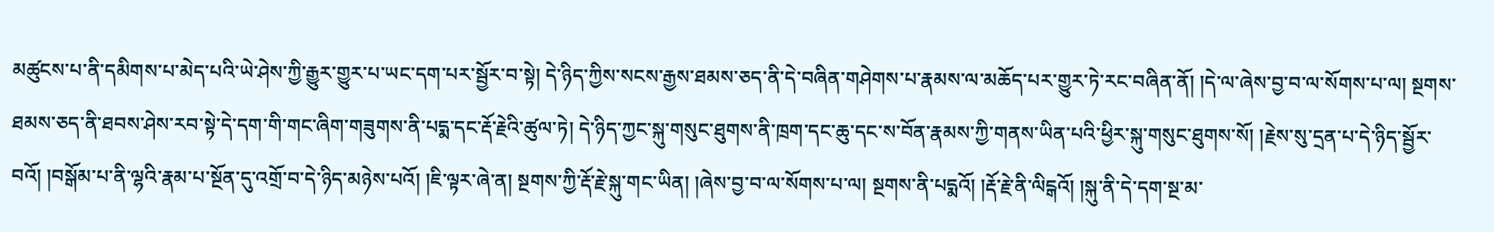མཚུངས་པ་ནི་དམིགས་པ་མེད་པའི་ཡེ་ཤེས་ཀྱི་རྒྱུར་གྱུར་པ་ཡང་དག་པར་སྦྱོར་བ་སྟེ། དེ་ཉིད་ཀྱིས་སངས་རྒྱས་ཐམས་ཅད་ནི་དེ་བཞིན་གཤེགས་པ་རྣམས་ལ་མཆོད་པར་གྱུར་ཏེ་རང་བཞིན་ནོ། །དེ་ལ་ཞེས་བྱ་བ་ལ་སོགས་པ་ལ། སྔགས་ཐམས་ཅད་ནི་ཐབས་ཤེས་རབ་སྟེ་དེ་དག་གི་གང་ཞིག་གཟུགས་ནི་པདྨ་དང་རྡོ་རྗེའི་ཚུལ་ཏེ། དེ་ཉིད་ཀྱང་སྐུ་གསུང་ཐུགས་ནི་ཁྲག་དང་ཆུ་དང་ས་བོན་རྣམས་ཀྱི་གནས་ཡིན་པའི་ཕྱིར་སྐུ་གསུང་ཐུགས་སོ། །རྗེས་སུ་དྲན་པ་དེ་ཉིད་སྦྱོར་བའོ། །བསྒོམ་པ་ནི་ལྷའི་རྣམ་པ་སྔོན་དུ་འགྲོ་བ་དེ་ཉིད་མཉེས་པའོ། །ཇི་ལྟར་ཞེ་ན། སྔགས་ཀྱི་རྡོ་རྗེ་སྐུ་གང་ཡིན། །ཞེས་བྱ་བ་ལ་སོགས་པ་ལ། སྔགས་ནི་པདྨའོ། །རྡོ་རྗེ་ནི་ལིངྒའོ། །སྐུ་ནི་དེ་དག་སྔ་མ་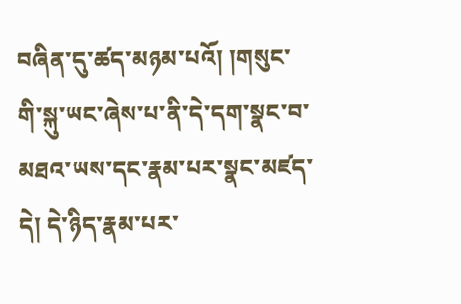བཞིན་དུ་ཚད་མཉམ་པའོ། །གསུང་གི་སྐུ་ཡང་ཞེས་པ་ནི་དེ་དག་སྣང་བ་མཐའ་ཡས་དང་རྣམ་པར་སྣང་མཛད་དེ། དེ་ཉིད་རྣམ་པར་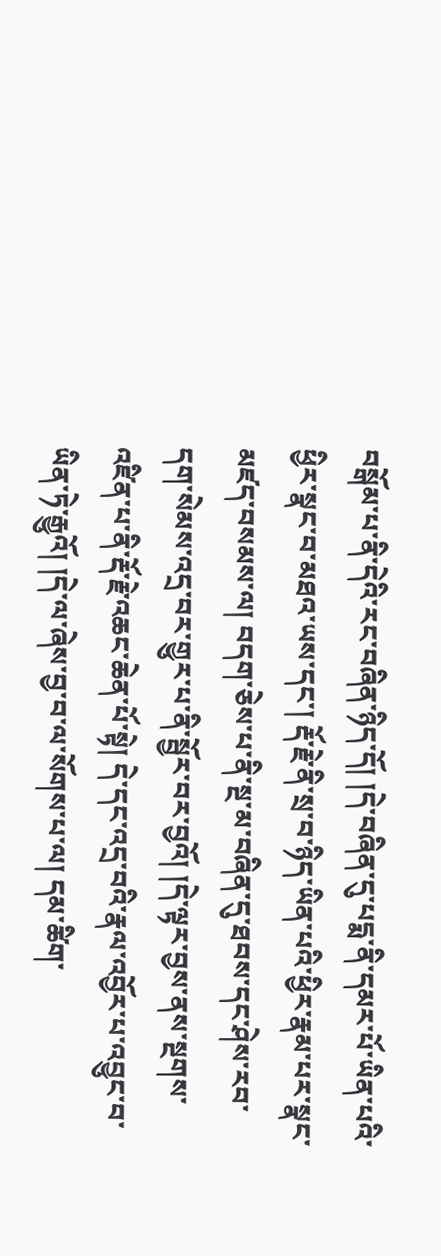བསྒོམ་པ་ནི་དེའི་རང་བཞིན་ཉིད་དོ། །དེ་བཞིན་དུ་པདྨ་ནི་དམར་པོ་ཡིན་པའི་ཕྱིར་སྣང་བ་མཐའ་ཡས་དང་། རྡོ་རྗེ་ནི་སྲ་བ་ཉིད་ཡིན་པའི་ཕྱིར་རྣམ་པར་སྣང་མཛད་བསམས་ལ། བདག་ཅེས་པ་ནི་སྔ་མ་བཞིན་དུ་ཐབས་དང་ཤེས་རབ་དག་སེམས་འདྲ་བར་གྱུར་པ་ནི་སྦྱོར་བར་བྱའོ། །དེ་ལྟར་བྱས་ནས་སྔགས་འཛིན་པ་ནི་རྡོ་རྗེ་འཆང་ཆེན་པོ་སྟེ། དེ་དང་འདྲ་བའི་རྣལ་འབྱོར་པ་འབྱུང་བ་ཡིན་ཏེ་རྒྱུའོ། །དེ་ལ་ཞེས་བྱ་བ་ལ་སོགས་པ་ལ། དམ་ཚིག་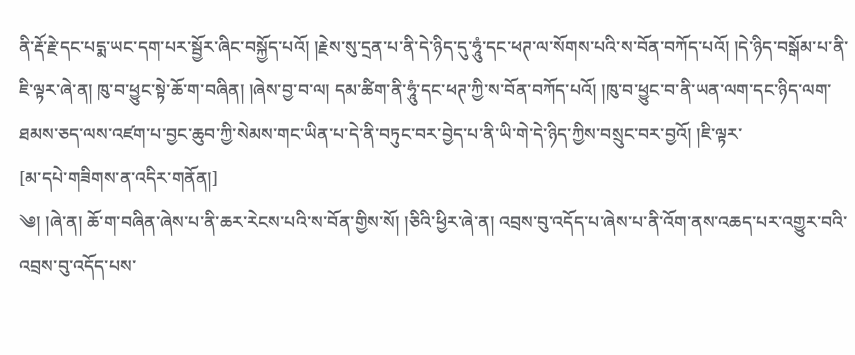ནི་རྡོ་རྗེ་དང་པདྨ་ཡང་དག་པར་སྦྱོར་ཞིང་བསྐྱོད་པའོ། །རྗེས་སུ་དྲན་པ་ནི་དེ་ཉིད་དུ་ཧཱུཾ་དང་ཕཊ་ལ་སོགས་པའི་ས་བོན་བཀོད་པའོ། །དེ་ཉིད་བསྒོམ་པ་ནི་ཇི་ལྟར་ཞེ་ན། ཁུ་བ་ཕྱུང་སྟེ་ཆོ་ག་བཞིན། །ཞེས་བྱ་བ་ལ། དམ་ཚིག་ནི་ཧཱུཾ་དང་ཕཊ་ཀྱི་ས་བོན་བཀོད་པའོ། །ཁུ་བ་ཕྱུང་བ་ནི་ཡན་ལག་དང་ཉིད་ལག་ཐམས་ཅད་ལས་འཛག་པ་བྱང་ཆུབ་ཀྱི་སེམས་གང་ཡིན་པ་དེ་ནི་བཏུང་བར་བྱེད་པ་ནི་ཡི་གེ་དེ་ཉིད་ཀྱིས་བསྲུང་བར་བྱའོ། །ཇི་ལྟར་
[མ་དཔེ་གཟིགས་ན་འདིར་གནོན།]
༄། །ཞེ་ན། ཆོ་ག་བཞིན་ཞེས་པ་ནི་ཆར་རེངས་པའི་ས་བོན་གྱིས་སོ། །ཅིའི་ཕྱིར་ཞེ་ན། འབྲས་བུ་འདོད་པ་ཞེས་པ་ནི་འོག་ནས་འཆད་པར་འགྱུར་བའི་འབྲས་བུ་འདོད་པས་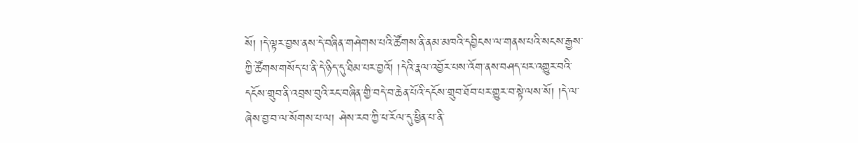སོ། །དེ་ལྟར་བྱས་ནས་དེ་བཞིན་གཤེགས་པའི་ཚོགས་ནི་ནམ་མཁའི་དབྱིངས་ལ་གནས་པའི་སངས་རྒྱས་ཀྱི་ཚོགས་གསོད་པ་ནི་དེ་ཉིད་དུ་ཐིམ་པར་བྱའོ། །དེའི་རྣལ་འབྱོར་པས་འོག་ནས་བཤད་པར་འགྱུར་བའི་དངོས་གྲུབ་ནི་འབྲས་བུའི་རང་བཞིན་གྱི་བདེ་བ་ཆེན་པོའི་དངོས་གྲུབ་ཐོབ་པར་གྱུར་བ་སྟེ་ལས་སོ། །དེ་ལ་ཞེས་བྱ་བ་ལ་སོགས་པ་ལ། ཤེས་རབ་ཀྱི་ཕ་རོལ་དུ་ཕྱིན་པ་ནི་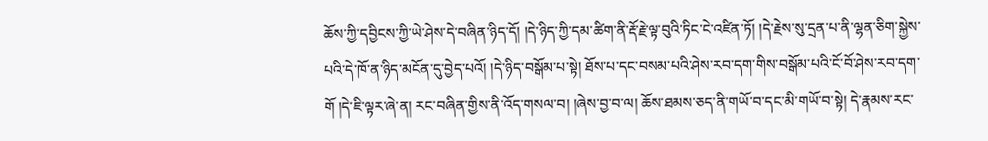ཆོས་ཀྱི་དབྱིངས་ཀྱི་ཡེ་ཤེས་དེ་བཞིན་ཉིད་དོ། །དེ་ཉིད་ཀྱི་དམ་ཚིག་ནི་རྡོ་རྗེ་ལྟ་བུའི་ཏིང་ངེ་འཛིན་ཏོ། །དེ་རྗེས་སུ་དྲན་པ་ནི་ལྷན་ཅིག་སྐྱེས་པའི་དེ་ཁོ་ན་ཉིད་མངོན་དུ་བྱེད་པའོ། །དེ་ཉིད་བསྒོམ་པ་སྟེ། ཐོས་པ་དང་བསམ་པའི་ཤེས་རབ་དག་གིས་བསྒོམ་པའི་ངོ་བོ་ཤེས་རབ་དག་གོ །དེ་ཇི་ལྟར་ཞེ་ན། རང་བཞིན་གྱིས་ནི་འོད་གསལ་བ། །ཞེས་བྱ་བ་ལ། ཆོས་ཐམས་ཅད་ནི་གཡོ་བ་དང་མི་གཡོ་བ་སྟེ། དེ་རྣམས་རང་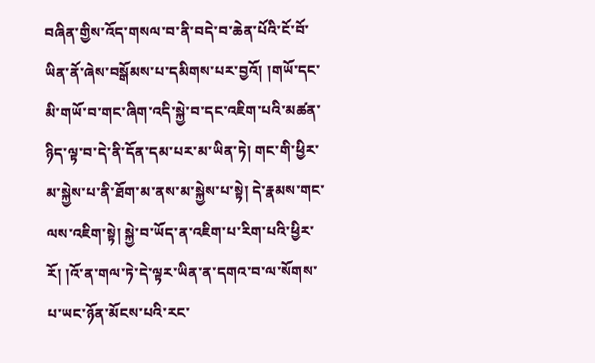བཞིན་གྱིས་འོད་གསལ་བ་ནི་བདེ་བ་ཆེན་པོའི་ངོ་བོ་ཡིན་ནོ་ཞེས་བསྒོམས་པ་དམིགས་པར་བྱའོ། །གཡོ་དང་མི་གཡོ་བ་གང་ཞིག་འདི་སྐྱེ་བ་དང་འཇིག་པའི་མཚན་ཉིད་ལྟ་བ་དེ་ནི་དོན་དམ་པར་མ་ཡིན་ཏེ། གང་གི་ཕྱིར་མ་སྐྱེས་པ་ནི་ཐོག་མ་ནས་མ་སྐྱེས་པ་སྟེ། དེ་རྣམས་གང་ལས་འཇིག་སྟེ། སྐྱེ་བ་ཡོད་ན་འཇིག་པ་རིག་པའི་ཕྱིར་རོ། །འོ་ན་གལ་ཏེ་དེ་ལྟར་ཡིན་ན་དགའ་བ་ལ་སོགས་པ་ཡང་ཉོན་མོངས་པའི་རང་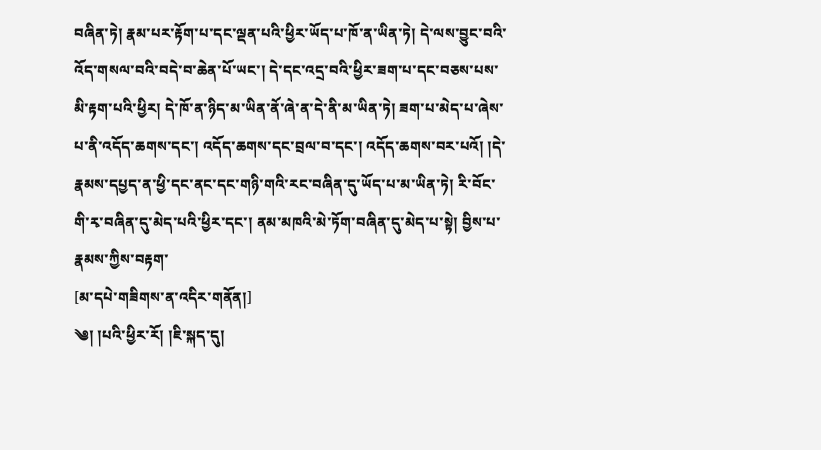བཞིན་ཏེ། རྣམ་པར་རྟོག་པ་དང་ལྡན་པའི་ཕྱིར་ཡོད་པ་ཁོ་ན་ཡིན་ཏེ། དེ་ལས་བྱུང་བའི་འོད་གསལ་བའི་བདེ་བ་ཆེན་པོ་ཡང་། དེ་དང་འདྲ་བའི་ཕྱིར་ཟག་པ་དང་བཅས་པས་མི་རྟག་པའི་ཕྱིར། དེ་ཁོ་ན་ཉིད་མ་ཡིན་ནོ་ཞེ་ན་དེ་ནི་མ་ཡིན་ཏེ། ཟག་པ་མེད་པ་ཞེས་པ་ནི་འདོད་ཆགས་དང་། འདོད་ཆགས་དང་བྲལ་བ་དང་། འདོད་ཆགས་བར་པའོ། །དེ་རྣམས་དཔྱད་ན་ཕྱི་དང་ནང་དང་གཉི་གའི་རང་བཞིན་དུ་ཡོད་པ་མ་ཡིན་ཏེ། རི་བོང་གི་རྭ་བཞིན་དུ་མེད་པའི་ཕྱིར་དང་། ནམ་མཁའི་མེ་ཏོག་བཞིན་དུ་མེད་པ་སྟེ། བྱིས་པ་རྣམས་ཀྱིས་བརྟག་
[མ་དཔེ་གཟིགས་ན་འདིར་གནོན།]
༄། །པའི་ཕྱིར་རོ། །ཇི་སྐད་དུ།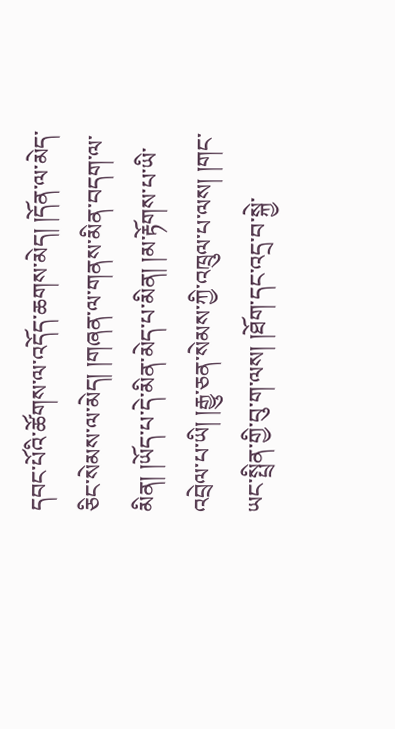དབང་པོའི་ཚོགས་ལ་འདོད་ཆགས་མེད། །དོན་ལ་མེད་ཅིང་སེམས་ལ་མེད། །གཞན་ལ་གནས་མིན་བདག་ལ་མིན། །ཡོད་པ་དེ་མིན་མེད་པ་མིན། །མ་རྟོགས་པ་ཡི་འབྲེལ་པ་ཡི། །རྒྱུ་ཅན་སེམས་ཀྱི་འཁྲུལ་པ་ལས། །གང་ཡང་སྤྲིན་གྱི་བུ་ག་ལས། །ཐོག་དང་འདྲ་བ་སྐྱེ་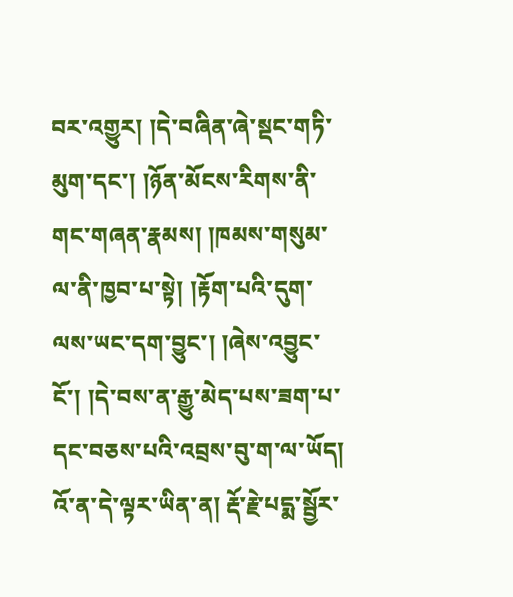བར་འགྱུར། །དེ་བཞིན་ཞེ་སྡང་གཏི་མུག་དང་། །ཉོན་མོངས་རིགས་ནི་གང་གཞན་རྣམས། །ཁམས་གསུམ་ལ་ནི་ཁྱབ་པ་སྟེ། །རྟོག་པའི་དུག་ལས་ཡང་དག་བྱུང་། །ཞེས་འབྱུང་ངོ་། །དེ་བས་ན་རྒྱུ་མེད་པས་ཟག་པ་དང་བཅས་པའི་འབྲས་བུ་ག་ལ་ཡོད། འོ་ན་དེ་ལྟར་ཡིན་ན། རྡོ་རྗེ་པདྨ་སྦྱོར་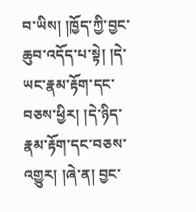བ་ཡིས། །ཁྱོད་ཀྱི་བྱང་ཆུབ་འདོད་པ་སྟེ། །དེ་ཡང་རྣམ་རྟོག་དང་བཅས་ཕྱིར། །དེ་ཉིད་རྣམ་རྟོག་དང་བཅས་འགྱུར། །ཞེ་ན། བྱང་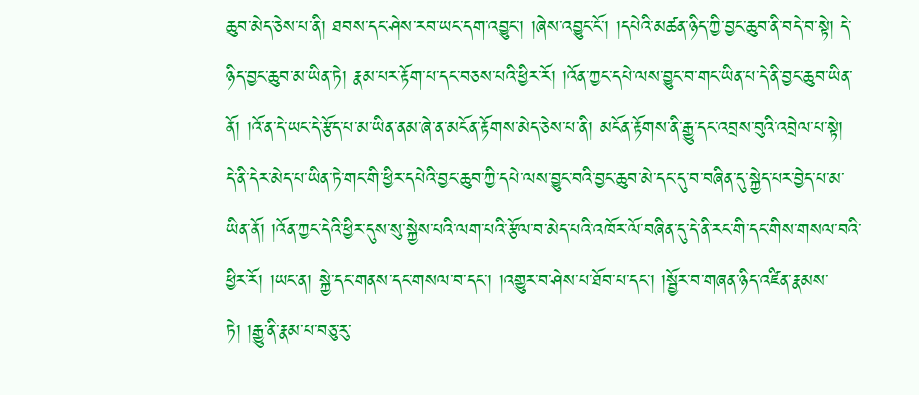ཆུབ་མེད་ཅེས་པ་ནི། ཐབས་དང་ཤེས་རབ་ཡང་དག་འབྱུང་། །ཞེས་འབྱུང་ངོ་། །དཔེའི་མཚན་ཉིད་ཀྱི་བྱང་ཆུབ་ནི་བདེ་བ་སྟེ། དེ་ཉིད་བྱང་ཆུབ་མ་ཡིན་ཏེ། རྣམ་པར་རྟོག་པ་དང་བཅས་པའི་ཕྱིར་རོ། །འོན་ཀྱང་དཔེ་ལས་བྱུང་བ་གང་ཡིན་པ་དེ་ནི་བྱང་ཆུབ་ཡིན་ནོ། །འོ་ན་དེ་ཡང་དེ་རྩོད་པ་མ་ཡིན་ནམ་ཞེ་ན་མངོན་རྟོགས་མེད་ཅེས་པ་ནི། མངོན་རྟོགས་ནི་རྒྱུ་དང་འབྲས་བུའི་འབྲེལ་པ་སྟེ། དེ་ནི་དེར་མེད་པ་ཡིན་ཏེ་གང་གི་ཕྱིར་དཔེའི་བྱང་ཆུབ་ཀྱི་དཔེ་ལས་བྱུང་བའི་བྱང་ཆུབ་མེ་དང་དུ་བ་བཞིན་དུ་སྐྱེད་པར་བྱེད་པ་མ་ཡིན་ནོ། །འོན་ཀྱང་དེའི་ཕྱིར་དུས་སུ་སྐྱེས་པའི་ལག་པའི་རྩོལ་བ་མེད་པའི་འཁོར་ལོ་བཞིན་དུ་དེ་ནི་རང་གི་དང་གིས་གསལ་བའི་ཕྱིར་རོ། །ཡང་ན། སྐྱེ་དང་གནས་དང་གསལ་བ་དང་། །འགྱུར་བ་ཤེས་པ་ཐོབ་པ་དང་། །སྦྱོར་བ་གཞན་ཉིད་འཛིན་རྣམས་ཏེ། །རྒྱུ་ནི་རྣམ་པ་བཅུ་རུ་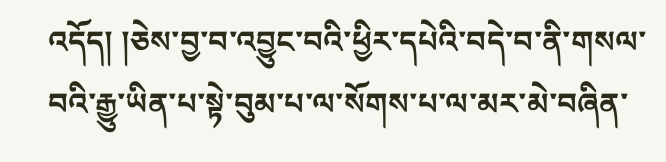འདོད། །ཅེས་བྱ་བ་འབྱུང་བའི་ཕྱིར་དཔེའི་བདེ་བ་ནི་གསལ་བའི་རྒྱུ་ཡིན་པ་སྟེ་བུམ་པ་ལ་སོགས་པ་ལ་མར་མེ་བཞིན་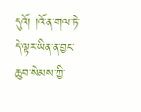དུའོ། །འོ་ན་གལ་ཏེ་དེ་ལྟར་ཡིན་ན་བྱང་ཆུབ་སེམས་ཀྱི་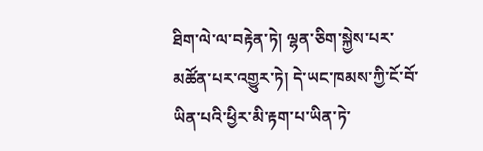ཐིག་ལེ་ལ་བརྟེན་ཏེ། ལྷན་ཅིག་སྐྱེས་པར་མཚོན་པར་འགྱུར་ཏེ། དེ་ཡང་ཁམས་ཀྱི་ངོ་བོ་ཡིན་པའི་ཕྱིར་མི་རྟག་པ་ཡིན་ཏེ་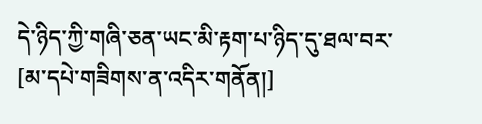དེ་ཉིད་ཀྱི་གཞི་ཅན་ཡང་མི་རྟག་པ་ཉིད་དུ་ཐལ་བར་
[མ་དཔེ་གཟིགས་ན་འདིར་གནོན།]